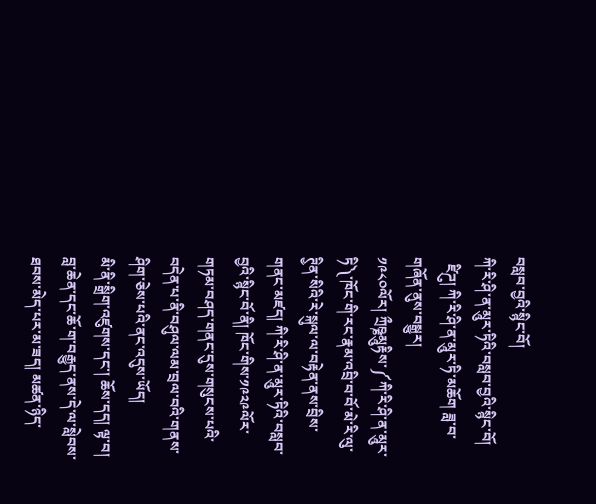བསླབ་བྱའི་སྙིང་བོ།
ཀི་རི་ཤི་ན་མཱུར་ཏིའི་བསླབ་བྱའི་སྙིང་བོ།
  ཛིཌུ། ཀི་རི་ཤི་ན་མཱུར་ཏི་མཆོག ཟླ་བ་གཞོན་ནུས་བསྒྱུར།
༡༩༨༠ལོར། ཀྲྀཥྞམཱུརྟིས་༼ཀི་རི་ཤི་ན་མཱུར་ཏི༽་ཁོང་གི་རང་རྣམ་འབྲི་བ་བོ་མེ་རི་ལུ་ཊྱིན་སིའི་རེ་སྐུལ་ལ་བརྟེན་ནས་བྲིས་གནང་མཛད། ཀི་རི་ཤི་ན་མཱུར་ཏིའི་བསླབ་བྱའི་སྙིང་བོ་ནི། ཁོང་གིས་༡༩༢༩ལོར་གཏམ་བཤད་གནང་དུས་གསུངས་པའི་བདེན་པ་ནི་བཤུལ་ལམ་བྲལ་བའི་གནས་ཤིག་ཅེས་པའི་ནང་འདུས་ཡོད།
མི་ནི་སྒྲིག་འཛུགས་དང་། ཆོས་དད། ལྟ་བ། བླ་ཆེན་དང་ཆོ་ག་བརྒྱུད་ནས་དེ་ལ་སླེབས་ཐབས་མེད་པར་མ་ཟད། མཚན་ཉིད་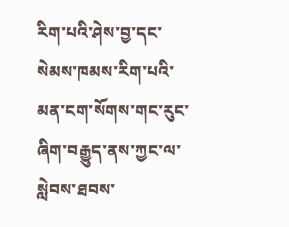རིག་པའི་ཤེས་བྱ་དང་སེམས་ཁམས་རིག་པའི་མན་ངག་སོགས་གང་རུང་ཞིག་བརྒྱུད་ནས་ཀྱང་ལ་སླེབས་ཐབས་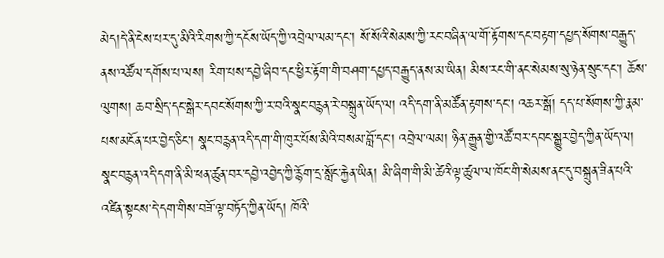མེད།དེ་ནི་ངེས་པར་དུ་མིའི་རིགས་ཀྱི་དངོས་ཡོད་ཀྱི་འབྲེལ་ལམ་དང་། སོ་སོའི་སེམས་ཀྱི་རང་བཞིན་ལ་གོ་རྟོགས་དང་བརྟག་དཔྱད་སོགས་བརྒྱུད་ནས་འཚོལ་དགོས་པ་ལས། རིག་པས་དབྱེ་ཞིབ་དང་ཕྱིར་རྟོག་གི་བཤག་དཔྱད་བརྒྱུད་ནས་མ་ཡིན། མིས་རང་གི་ནང་སེམས་སུ་ཉེན་སྲུང་དང་། ཆོས་ལུགས། ཆབ་སྲིད་དང་སྒེར་དབང་སོགས་ཀྱི་ར་བའི་སྣང་བརྙན་རེ་བསྐྲུན་ཡོད་ལ། འདི་དག་ནི་མཚོན་རྟགས་དང་། འཆར་སྒོ། དད་པ་སོགས་ཀྱི་རྣམ་པས་མངོན་པར་བྱེད་ཅིང་། སྣང་བརྙན་འདི་དག་གི་ཁུར་པོས་མིའི་བསམ་བློ་དང་། འབྲེལ་ལམ། ཉིན་རྒྱུན་གྱི་འཚོ་བར་དབང་སྒྱུར་བྱེད་ཀྱིན་ཡོད་ལ། སྣང་བརྙན་འདི་དག་ནི་མི་ཕན་ཚུན་བར་དབྱེ་འབྱེད་ཀྱི་རྙོག་དྲ་སློང་རྐྱེན་ཡིན། མི་ཞིག་གི་མི་ཚེའི་ལྟ་ཚུལ་ལ་ཁོང་གི་སེམས་ནང་དུ་བསྐྲུན་ཟིན་པའི་འཛིན་སྟངས་དེ་དག་གིས་བཟོ་ལྟ་བཏོད་ཀྱིན་ཡོད། ཁོའི་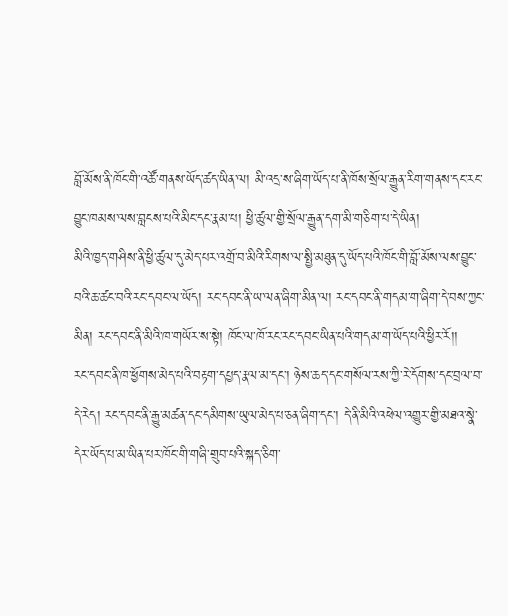བློ་མོས་ནི་ཁོང་གི་འཚོ་གནས་ཡོད་ཚད་ཡིན་ལ། མི་འདྲ་ས་ཞིག་ཡོད་པ་ནི་ཁོས་སྲོལ་རྒྱུན་རིག་གནས་དང་རང་བྱུང་ཁམས་ལས་བླངས་པའི་མིང་དང་རྣམ་པ། ཕྱི་ཚུལ་གྱི་སྲོལ་རྒྱུན་དག་མི་གཅིག་པ་དེ་ཡིན།
མིའི་ཁྱད་གཤིས་ནི་ཕྱི་ཚུལ་དུ་མེད་པར་འགྲོ་བ་མིའི་རིགས་ལ་སྤྱི་མཐུན་དུ་ཡོད་པའི་ཁོང་གི་བློ་མོས་ལས་བྱུང་བའི་ཆ་ཚང་བའི་རང་དབང་ལ་ཡོད། རང་དབང་ནི་ཡ་ལན་ཞིག་མིན་ལ། རང་དབང་ནི་གདམ་ག་ཞིག་དེ་བས་ཀྱང་མིན། རང་དབང་ནི་མིའི་ཁ་གཡོར་ས་སྟེ། ཁོང་ལ་ཁོ་རང་རང་དབང་ཡིན་པའི་གདམ་ག་ཡོད་པའི་ཕྱིར་རོ།།
རང་དབང་ནི་ཁ་ཕྱོགས་མེད་པའི་བརྟག་དཔྱད་རྣལ་མ་དང་། ཉེས་ཆད་དང་གསོལ་རས་ཀྱི་རེ་དོགས་དང་བྲལ་བ་དེ་རེད། རང་དབང་ནི་རྒྱུ་མཚན་དང་དམིགས་ཡུལ་མེད་པ་ཅན་ཞིག་དང་། དེ་ནི་མིའི་འཕེལ་འགྱུར་གྱི་མཐའ་སྣེ་དེར་ཡོད་པ་མ་ཡིན་པར་ཁོང་གི་གཞི་གྲུབ་པའི་སྐད་ཅིག་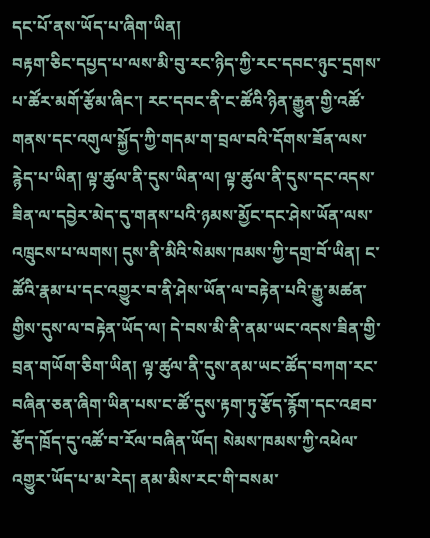དང་པོ་ནས་ཡོད་པ་ཞིག་ཡིན།
བརྟག་ཅིང་དཔྱད་པ་ལས་མི་བུ་རང་ཉིད་ཀྱི་རང་དབང་ཉུང་དྲགས་པ་ཚོར་མགོ་རྩོམ་ཞིང་། རང་དབང་ནི་ང་ཚོའི་ཉིན་རྒྱུན་གྱི་འཚོ་གནས་དང་འགུལ་སྐྱོད་ཀྱི་གདམ་ག་བྲལ་བའི་དོགས་ཟོན་ལས་རྙེད་པ་ཡིན། ལྟ་ཚུལ་ནི་དུས་ཡིན་ལ། ལྟ་ཚུལ་ནི་དུས་དང་འདས་ཟིན་ལ་དབྱེར་མེད་དུ་གནས་པའི་ཉམས་མྱོང་དང་ཤེས་ཡོན་ལས་འཁྲུངས་པ་ལགས། དུས་ནི་མིའི་སེམས་ཁམས་ཀྱི་དགྲ་བོ་ཡིན། ང་ཚོའི་རྣམ་པ་དང་འགྱུར་བ་ནི་ཤེས་ཡོན་ལ་བརྟེན་པའི་རྒྱུ་མཚན་གྱིས་དུས་ལ་བརྟེན་ཡོད་ལ། དེ་བས་མི་ནི་ནམ་ཡང་འདས་ཟིན་གྱི་བྲན་གཡོག་ཅིག་ཡིན། ལྟ་ཚུལ་ནི་དུས་ནམ་ཡང་ཚོད་བཀག་རང་བཞིན་ཅན་ཞིག་ཡིན་པས་ང་ཚོ་དུས་རྟག་ཏུ་རྩོད་རྙོག་དང་འཐབ་རྩོད་ཁྲོད་དུ་འཚོ་བ་རོལ་བཞིན་ཡོད། སེམས་ཁམས་ཀྱི་འཕེལ་འགྱུར་ཡོད་པ་མ་རེད། ནམ་མིས་རང་གི་བསམ་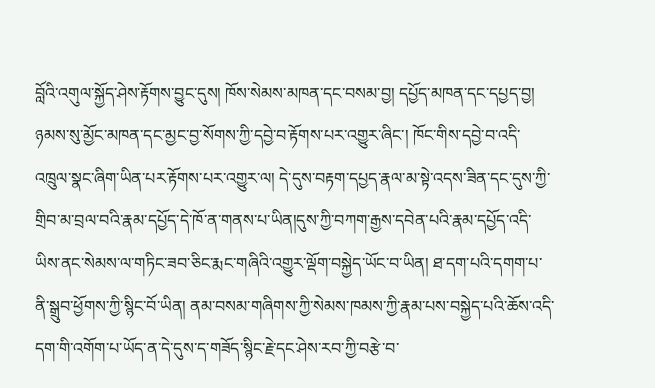བློའི་འགུལ་སྐྱོད་ཤེས་རྟོགས་བྱུང་དུས། ཁོས་སེམས་མཁན་དང་བསམ་བྱ། དཔྱོད་མཁན་དང་དཔྱད་བྱ། ཉམས་སུ་མྱོང་མཁན་དང་མྱང་བྱ་སོགས་ཀྱི་དབྱེ་བ་རྟོགས་པར་འགྱུར་ཞིང་། ཁོང་གིས་དབྱེ་བ་འདི་འཁྲུལ་སྣང་ཞིག་ཡིན་པར་རྟོགས་པར་འགྱུར་ལ། དེ་དུས་བརྟག་དཔྱད་རྣལ་མ་སྟེ་འདས་ཟིན་དང་དུས་ཀྱི་གྲིབ་མ་བྲལ་བའི་རྣམ་དཔྱོད་དེ་ཁོ་ན་གནས་པ་ཡིན།དུས་ཀྱི་བཀག་རྒྱས་དབེན་པའི་རྣམ་དཔྱོད་འདི་ཡིས་ནང་སེམས་ལ་གཏིང་ཟབ་ཅིང་རྨང་གཞིའི་འགྱུར་ལྡོག་བསྐྱེད་ཡོང་བ་ཡིན། ཐ་དག་པའི་དགག་པ་ནི་སྒྲུབ་ཕྱོགས་ཀྱི་སྙིང་བོ་ཡིན། ནམ་བསམ་གཞིགས་ཀྱི་སེམས་ཁམས་ཀྱི་རྣམ་པས་བསྐྱེད་པའི་ཆོས་འདི་དག་གི་འགོག་པ་ཡོད་ན་དེ་དུས་ད་གཟོད་སྙིང་རྗེ་དང་ཤེས་རབ་ཀྱི་བརྩེ་བ་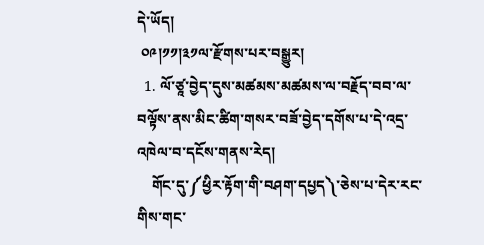དེ་ཡོད།
 ༠༩།༡༡།༣༡ལ་རྫོགས་པར་བསྒྱུར།
  1. ལོ་ཙཱ་བྱེད་དུས་མཚམས་མཚམས་ལ་བརྗོད་བབ་ལ་བལྟོས་ནས་མིང་ཚིག་གསར་བཟོ་བྱེད་དགོས་པ་དེ་འདྲ་འཁེལ་བ་དངོས་གནས་རེད།
    གོང་དུ་༼ཕྱིར་རྟོག་གི་བཤག་དཔྱད༽་ཅེས་པ་དེར་རང་གིས་གང་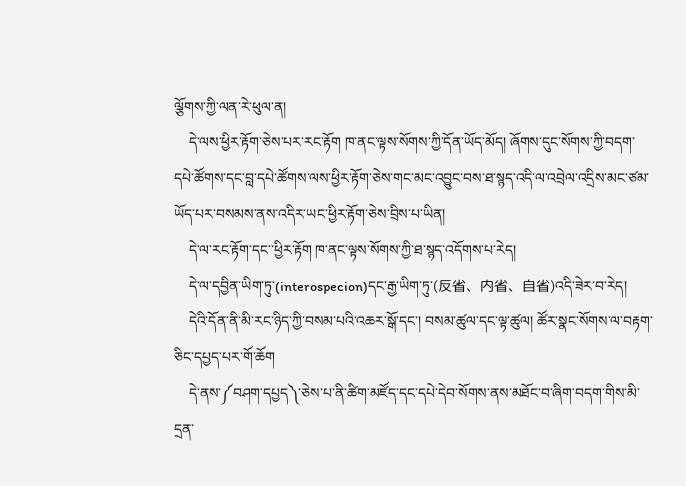ལྕོགས་ཀྱི་ལན་རེ་ཕུལ་ན།
    དེ་ལས་ཕྱིར་རྟོག་ཅེས་པར་རང་རྟོག ཁ་ནང་ལྟས་སོགས་ཀྱི་དོན་ཡོད་མོད། ཞོགས་དུང་སོགས་ཀྱི་བདག་དཔེ་ཚོགས་དང་བླ་དཔེ་ཚོགས་ལས་ཕྱིར་རྟོག་ཅེས་གང་མང་འབྱུང་བས་ཐ་སྙད་འདི་ལ་འབྲེལ་འདྲིས་མང་ཙམ་ཡོད་པར་བསམས་ནས་འདིར་ཡང་ཕྱིར་རྟོག་ཅེས་བྲིས་པ་ཡིན།
    དེ་ལ་རང་རྟོག་དང་་ཕྱིར་རྟོག ཁ་ནང་ལྟས་སོགས་ཀྱི་ཐ་སྙད་འདོགས་པ་རེད།
    དེ་ལ་དབྱིན་ཡིག་ཏུ་(interospecion)དང་རྒྱ་ཡིག་ཏུ་(反省、内省、自省)འདི་ཟེར་བ་རེད།
    དེའི་དོན་ནི་མི་རང་ཉིད་ཀྱི་བསམ་པའི་འཆར་སྒོ་དང་། བསམ་ཚུལ་དང་ལྟ་ཚུལ། ཚོར་སྣང་སོགས་ལ་བརྟག་ཅིང་དཔྱད་པར་གོ་ཆོག
    དེ་ནས་༼བཤག་དཔྱད༽་ཅེས་པ་ནི་ཚིག་མཛོད་དང་དཔེ་དེབ་སོགས་ནས་མཐོང་བ་ཞིག་བདག་གིས་མི་དྲན་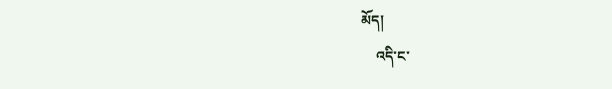མོད།
    འདི་ང་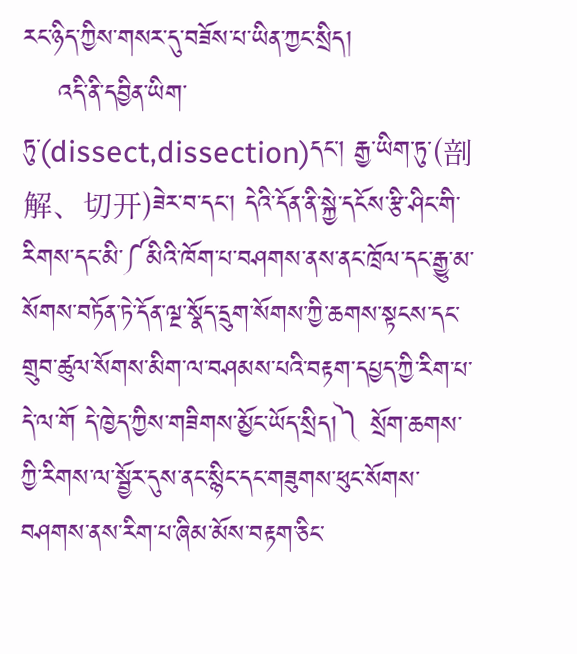རང་ཉིད་ཀྱིས་གསར་དུ་བཟོས་པ་ཡིན་ཀྱང་སྲིད།
    འདི་ནི་དབྱིན་ཡིག་ཏུ་(dissect,dissection)དང་། རྒྱ་ཡིག་ཏུ་(剖解、切开)ཟེར་བ་དང་། དེའི་དོན་ནི་སྐྱེ་དངོས་རྩི་ཤིང་གི་རིགས་དང་མི་༼མིའི་ཁོག་པ་བཤགས་ནས་ནང་ཁྲོལ་དང་རྒྱུ་མ་སོགས་བཏོན་ཏེ་དོན་ལྔ་སྣོད་དྲུག་སོགས་ཀྱི་ཆགས་སྟངས་དང་གྲུབ་ཚུལ་སོགས་མིག་ལ་བཤམས་པའི་བརྟག་དཔྱད་ཀྱི་རིག་པ་དེ་ལ་གོ དེ་ཁྱེད་ཀྱིས་གཟིགས་མྱོང་ཡོད་སྲིད།༽ སྲོག་ཆགས་ཀྱི་རིགས་ལ་སྦྱོར་དུས་ནང་སྙིང་དང་གཟུགས་ཕུང་སོགས་བཤགས་ནས་རིག་པ་ཞིམ་མོས་བརྟག་ཅིང་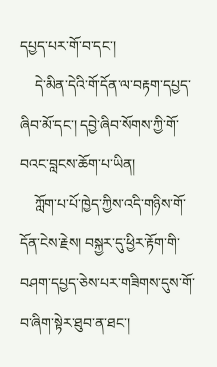དཔྱད་པར་གོ་བ་དང་།
    དེ་མིན་དེའི་གོ་དོན་ལ་བརྟག་དཔྱད་ཞིབ་མོ་དང་། དབྱེ་ཞིབ་སོགས་ཀྱི་གོ་བའང་བླངས་ཆོག་པ་ཡིན།
    ཀློག་པ་པོ་ཁྱེད་ཀྱིས་འདི་གཉིས་གོ་དོན་ངེས་རྗེས། བསྐྱར་དུ་ཕྱིར་རྟོག་གི་བཤག་དཔྱད་ཅེས་པར་གཟིགས་དུས་གོ་བ་ཞིག་སྟེར་ཐུབ་ན་ཐང་།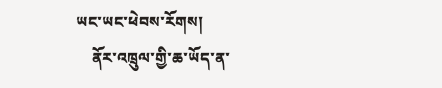ཡང་ཡང་ཕེབས་རོགས།
    ནོར་འཁྲུལ་གྱི་ཆ་ཡོད་ན་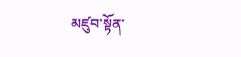མཛུབ་སྟོན་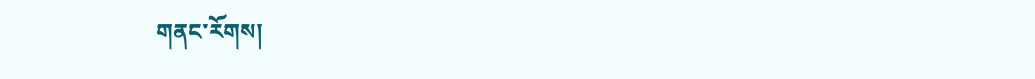གནང་རོགས།